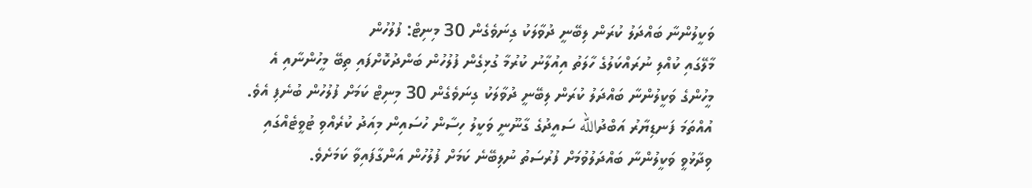ވަކީލުންނާ ބައްދަލު ކުރަން ލިބޭނީ ދުވާލަކު ގިނަވެގެން 30 މިނިޓް: ފުލުހުން
މާލޭގައި ކުއްލި ނުރައްކަލުގެ ހާލަތު އިއުލާނު ކުރުމާ ގުޅިގެން ފުލުހުން ބަންދުކޮށްފައި ތިބޭ މީހުންނާއި އެ މީހުންގެ ވަކީލުންނާ ބައްދަލު ކުރަން ލިބޭނީ ދުވާލަކު ގިނަވެގެން 30 މިނިޓް ކަމަށް ފުލުހުން ބުނެފި އެވެ.
އުއްތަމަ ފަނޑިޔާރު އަބްދުالله ސައީދުގެ ގާނޫނީ ވަކީލު ހިސާން ހުސައިން މިއަދު ކުރެއްވި ޓުވީޓެއްގައި ވިދާޅުވީ ވަކީލުންނާ ބައްދަލުވުމަށް ފުރުސަތު ނުލިބޭނެ ކަމަށް ފުލުހުން އަންގާފައިވާ ކަމަށެވެ.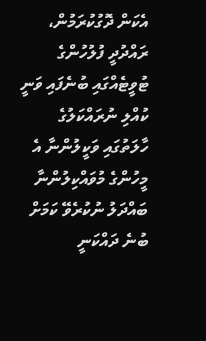އެކަން ދޮގުކުރަމުން، ރައްދުދީ ފުލުހުންގެ ޓުވީޓެއްގައި ބުނެފައި ވަނީ ކުއްލި ނުރައްކަލުގެ ހާލަތުގައި ވަކީލުންނާ އެ މީހުންގެ މުވައްކިލުންނާ ބައްދަލު ނުކުރެވޭ ކަމަށް ބުނެ ދައްކަނީ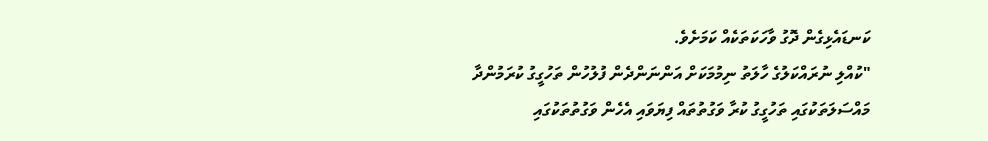ކަނޑައެޅިގެން ދޮގު ވާހަކަތަކެއް ކަމަށެވެ.
"ކުއްލި ނުރައްކަލުގެ ހާލަތު ނިމުމަކަށް އަންނަންދެން ފުލުހުން ތަހުގީގު ކުރަމުންދާ މައްސަލަތަކުގައި ތަހުގީގު ކުރާ ވަގުތުތައް ފިޔަވައި އެހެން ވަގުތުތަކުގައި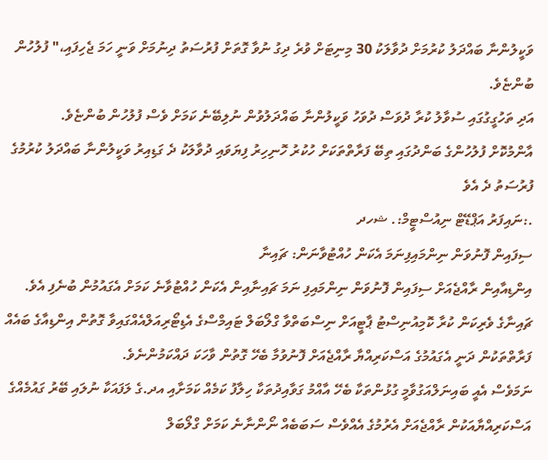ވަކީލުންނާ ބައްދަލު ކުރުމަށް ދުވާލަކު 30 މިނިޓަށް ވުރެ ދިގު ނުވާ ގޮތަށް ފުރުސަތު ދިނުމަށް ވަނީ ހަމަ ޖެހިފައި،" ފުލުހުން ބުންޏެވެ.
އަދި ތަހުގީގުގައި ސުވާލު ކުރާ ދުވަސް ދުވަހު ވަކީލުންނާ ބައްދަލުވުން ނުލިބޭނެ ކަމަށް ވެސް ފުލުހުން ބުންޏެވެ.
އާންމުކޮށް ފުލުހުންގެ ބަންދުގައި ތިބޭ ފަރާތްތަކަށް ހުކުރު ހޮނިހިރު ފިޔަވައި ދުވާލަކު ދެ ގަޑިއިރު ވަކީލުންނާ ބައްދަލު ކުރުމުގެ ފުރުސަތު ދެ އެވެ
.:ނައިފަރު އަޕްޑޭޓް ނިއުސްޓީމް:. ޝހދ
ސިފައިން ފޮނުވަން ނިންމައިފިނަމަ އެކަން ހުއްޓުވާނަން: ޗައިނާ
އިންޑިއާއިން ރާއްޖެއަށް ސިފައިން ފޮނުވަން ނިންމައިފި ނަމަ ޗައިނާއިން އެކަން ހުއްޓުވާނެ ކަމަށް އެގައުމުން ބުނެފި އެވެ.
ޗައިނާގެ ވެރިކަން ކުރާ ކޮމިއުނިސްޓު ޕާޓީއަށް ނިސްބަތްވާ ގްލޯބަލް ޓައިމްސްގެ އެޑިޓޯރިއަލްއެއްގައިވާ ގޮތުން އިންޑިއާގެ ބައެއް ފަރާތްތަކުން ދަނީ އެގައުމުގެ އަސްކަރިއްޔާ ރާއްޖެއަށް ފޮނުވުމާ ބެހޭ ގޮތުން ވާހަކަ ދައްކަމުންނެވެ.
ނަމަވެސް އެއީ ބައިނަލްއަގުވާމީ ގުޅުންތަކާ ބެހޭ އާއްމު ގަވާއިދުތަކާ ހިލާފު ކަމެއް ކަމަށާއި އދ.ގެ ލަފައަކާ ނުލައި ބޭރު ގައުމެއްގެ އަސްކަރިއްޔާއަކުން ރާއްޖެއަށް އެރުމުގެ އެއްވެސް ސަބަބެއް ނޯންނާނެ ކަމަށް ގްލޯބަލް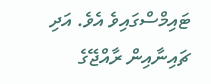ޓައިމްސްގައިވެ އެވެ. އަދި ޗައިނާއިން ރާއްޖޭގެ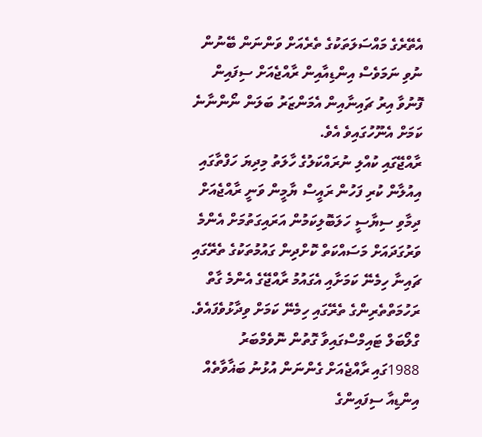އެތޭރެގެ މައްސަލަތަކުގެ ތެރެއަށް ވަންނަން ބޭނުން ނުވި ނަމަވެސް އިންޑިއާއިން ރާއްޖެއަށް ސިފައިން ފޮނުވާ އިރު ޗައިނާއިން އެމަންޒަރު ބަލަން ނޯންނާނެ ކަމަށް އެނޫހުގައިވެ އެވެ.
ރާއްޖޭގައި ކުއްލި ނުރައްކަލުގެ ހާލަތު މިދިޔަ ހަފްތާގައި އިއުލާން ކުރި ފަހުން ރައީސް ޔާމީން ވަނީ ރާއްޖެއަށް ދިމާވި ސިޔާސީ ހަލަބޮލިކަމުން އަރައިގަތުމަށް އެންމެ ވަރުގަދައަށް މަސައްކަތް ކޮށްދިން ގައުމުތަކުގެ ތެރޭގައި ޗައިނާ ހިމެނޭ ކަމަށާއި އެގައުމު ރާއްޖޭގެ އެންމެ ގާތް ރަހުމަތްތެރިންގެ ތެރޭގައި ހިމެނޭ ކަމަށް ވިދާޅުވެފައެވެ.
ގްލޯބަލް ޓައިމްސްގައިވާ ގޮތުން ނޮވެމްބަރު 1988ގައި ރާއްޖެއަށް ގެންނަން އުޅުނު ބަޣާވާތެއް އިންޑިއާ ސިފައިންގެ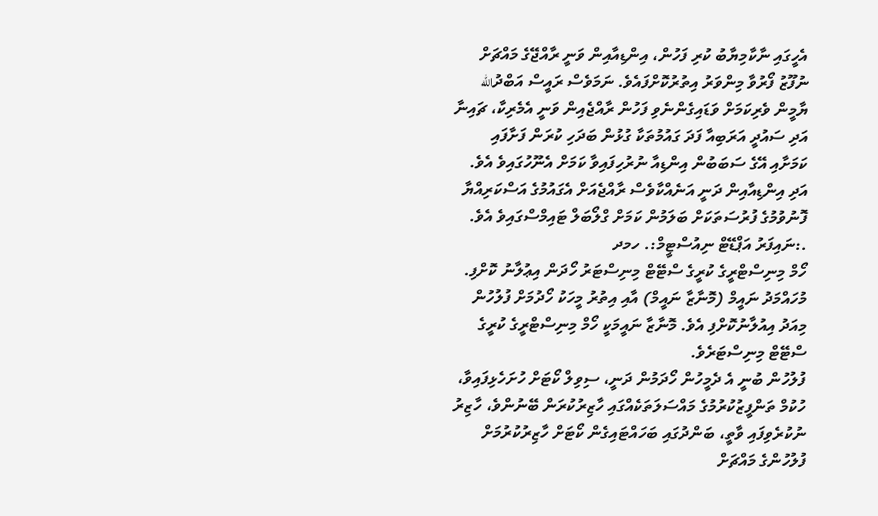އެހީގައި ނާކާމިޔާބު ކުރި ފަހުން، އިންޑިއާއިން ވަނީ ރާއްޖޭގެ މައްޗަށް ނުފޫޒު ފޯރުވާ މިންވަރު އިތުރުކޮށްފައެވެ. ނަމަވެސް ރައީސް އަބްދުالله ޔާމީން ވެރިކަމަށް ވަޑައިގެންނެވި ފަހުން ރާއްޖެއިން ވަނީ އެމެރިކާ، ޗައިނާ އަދި ސައުދީ އަރަބިއާ ފަދަ ގައުމުތަކާ ގުޅުން ބަދަހި ކުރަން ފަށާފައި ކަމަށާއި އޭގެ ސަބަބުން އިންޑިއާ ނުރުހިފައިވާ ކަމަށް އެނޫހުގައިވެ އެވެ.
އަދި އިންޑިއާއިން ދަނީ އަނެއްކާވެސް ރާއްޖެއަށް އެގައުމުގެ އަސްކަރިއްޔާ ފޮނުވުމުގެ ފުރުސަތަކަށް ބަލަމުން ކަމަށް ގްލޯބަލް ޓައިމްސްގައިވެ އެވެ.
.:ނައިފަރު އަޕްޑޭޓް ނިއުސްޓީމް:. ހމދ
ހޯމް މިނިސްޓްރީގެ ކުރީގެ ސްޓޭޓް މިނިސްޓަރު ހޯދަން އިޢުލާނު ކޮށްފި.
މުހައްމަދު ނައީމް (މޮނާޒާ ނައީމް) އާއި އިތުރު މީހަކު ހޯދުމަށް ފުލުހުން މިއަދު އިއުލާނުކޮށްފި އެވެ. މޮނާޒާ ނައީމަކީ ހޯމް މިނިސްޓްރީގެ ކުރީގެ ސްޓޭޓް މިނިސްޓަރެވެ.
ފުލުހުން ބުނީ އެ ދެމީހުން ހޯދަމުން ދަނީ، ސިވިލް ކޯޓަށް ހުށަހެޅިފައިވާ، ހުކުމް ތަންފީޒުކުރުމުގެ މައްސަލަތަކެއްގައި ހާޒިރުކުރަން ބޭނުންވެ، ހާޒިރު ނުކުރެވިފައި ވާތީ، ބަންދުގައި ބަހައްޓައިގެން ކޯޓަށް ހާޒިރުކުރުމަށް ފުލުހުންގެ މައްޗަށް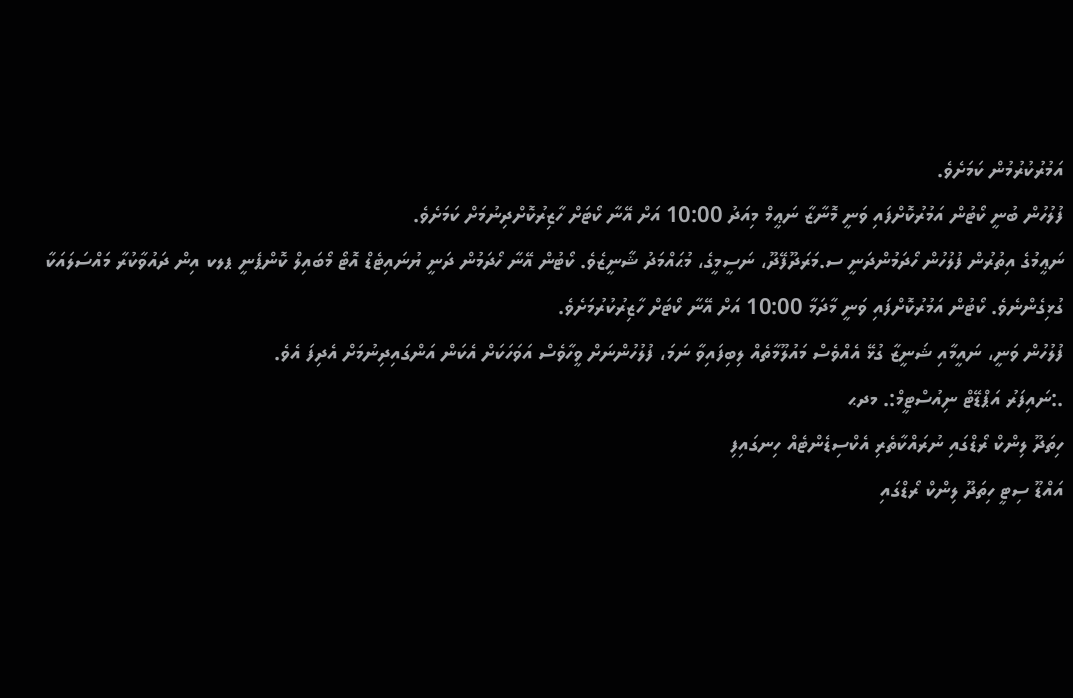އަމުރުކުރުމުން ކަމަށެވެ.
ފުލުހުން ބުނީ ކޯޓުން އަމުރުކޮށްފައި ވަނީ މޮނާޒާ ނަޢީމް މިއަދު 10:00 އަށް އޭނާ ކޯޓަށް ހާޒިރުކޮށްދިނުމަށް ކަމަށެވެ.
ނަޢީމުގެ އިތުރުން ފުލުހުން ހޯދަމުންދަނީ ސ.މަރަދޫފޭދޫ، ނަސީމީގެ، މުޙައްމަދު ޝާނީޒެވެ. ކޯޓުން އޭނާ ހޯދަމުން ދަނީ ޔުނައިޓެޑް އޮޓޯ މޯބައިލް ކޮންޕެނީ ޕލކ އިން ދައުވާކުރާ މައްސަލައަކާ ގުޅިގެންނެވެ. ކޯޓުން އަމުރުކޮށްފައި ވަނީ މާދަމާ 10:00 އަށް އޭނާ ކޯޓަށް ހާޒިރުކުރުމަށެވެ.
ފުލުހުން ވަނީ، ނައީމާއި ޝަނީޒާ ގުޅޭ އެއްވެސް މައުލޫމާތެއް ލިބިފައިވާ ނަމަ، ފުލުހުންނަށް ވީހާވެސް އަވަހަކަށް އެކަން އަންގައިދިނުމަށް އެދިފަ އެވެ.
.:ނައިފަރު އަޕްޑޭޓް ނިއުސްޓީމް:. މދޙ
ހިތަދޫ ލިންކް ރޯޑްގައި ނުރައްކާތެރި އެކްސިޑެންޓެއް ހިނގައިފި
އައްޑޫ ސިޓީ ހިތަދޫ ލިންކް ރޯޑްގައި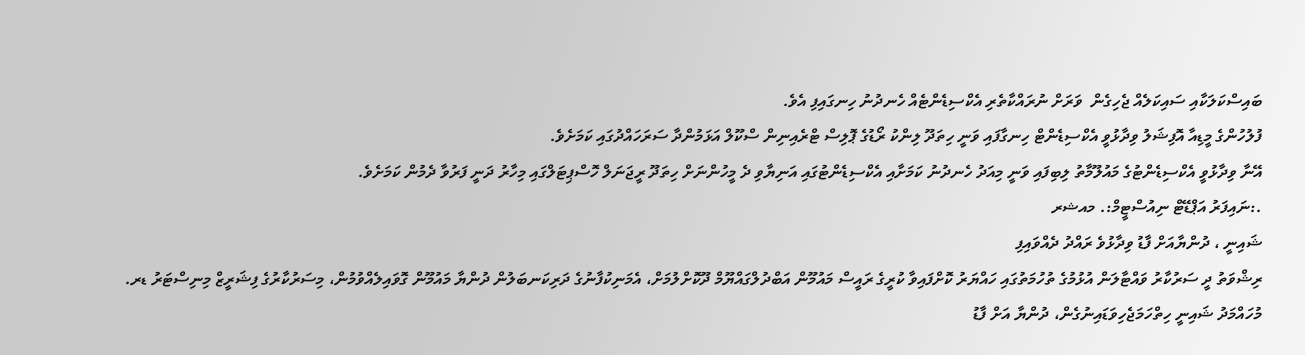ބައިސްކަލަކާއި ސައިކަލެއް ޖެހިގެން  ވަރަށް ނުރައްކާތެރި އެކްސިޑެންޓެއް ހެނދުނު ހިނގައިފި އެވެ.
ފުލުހުންގެ މީޑިއާ އޮފިޝަލު ވިދާޅުވީ އެކްސިޑެންޓް ހިނގާފައި ވަނީ ހިތަދޫ ލިންކު ރޯޑުގެ ޕޮލިސް ޓްރެއިނިން ސްކޫލް އަޅަމުންދާ ސަރަހައްދުގައި ކަމަށެވެ.
އޭނާ ވިދާޅުވީ އެކްސިޑެންޓުގެ މައުލޫމާތު ލިބިފައި ވަނީ މިއަދު ހެނދުނު ކަމަށާއި އެކްސިޑެންޓުގައި އަނިޔާވި ދެ މީހުންނަށް ހިތަދޫ ރީޖަނަލް ހޮސްޕިޓަލްގައި މިހާރު ދަނީ ފަރުވާ ދެމުން ކަމަށެވެ.
.:ނައިފަރު އަޕްޑޭޓް ނިއުސްޓީމް:. މއޝރ
ޝައިނީ ، ދުންޔާއަށް ފާޑު ވިދާޅުވެ ރައްދު ދެއްވައިފި
ރިޝްވަތު ދީ ސަރުކާރު ވައްޓާލަން އުޅުމުގެ ތުހުމަތުގައި ހައްޔަރު ކޮށްފައިވާ ކުރީގެ ރައީސް މައުމޫން އަބްދުލްގައްޔޫމް ދޫކޮށްލުމަށް، އެމަނިކުފާނުގެ ދަރިކަނބަލުން ދުންޔާ މައުމޫން ގޮވައިލެއްވުމުން، މިސަރުކާރުގެ ފިޝަރީޒް މިނިސްޓަރު ޑރ. މުހައްމަދު ޝައިނީ ހިތްހަމަޖެހިވަޑައިނުގެން، ދުންޔާ އަށް ފާޑު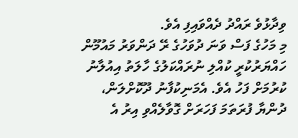ވިދާޅުވެ ރައްދު ދެއްވައިފި އެވެ.
މި މަހުގެ ފަސް ވަނަ ދުވަހުގެ ރޭ ދަންވަރު މައުމޫން ހައްޔަރުކުރީ ކުއްލި ނުރައްކަލުގެ ހާލަތު އިއުލާނު ކުރުމަށް ފަހު އެވެ. އެމަނިކުފާނު ދޫކޮށްލަން، ދުންޔާ ފުރަތަމަ ފަހަރަށް ގޮވާލެއްވި އިރު އެ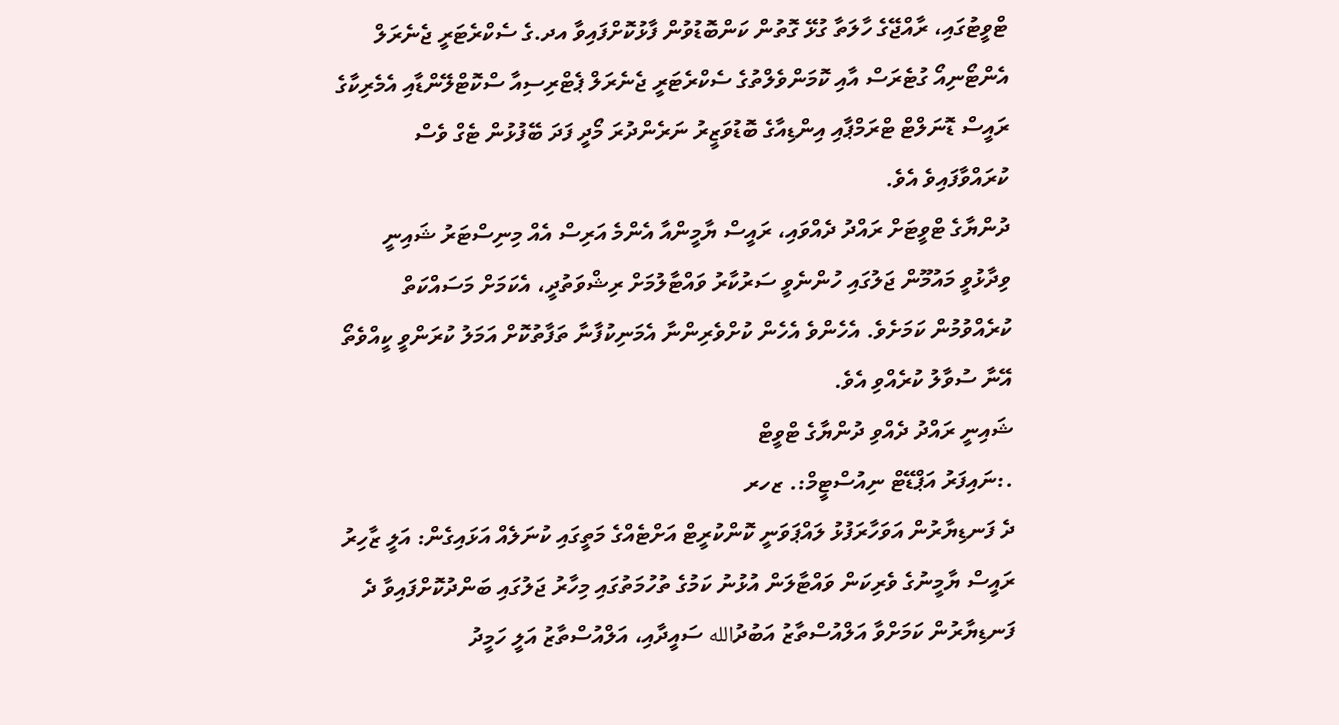ޓްވީޓުގައި، ރާއްޖޭގެ ހާލަތާ ގުޅޭ ގޮތުން ކަންބޮޑުވުން ފާޅުކޮށްފައިވާ އދ.ގެ ސެކްރެޓަރީ ޖެނެރަލް އެންޓޯނިއޯ ގުޓެރަސް އާއި ކޮމަންވެލްތުގެ ސެކްރެޓަރީ ޖެނެރަލް ޕެޓްރިސިއާ ސްކޮޓްލޭންޑާއި އެމެރިކާގެ ރައީސް ޑޮނަލްޓް ޓްރަމްޕާއި އިންޑިއާގެ ބޮޑުވަޒީރު ނަރެންދުރަ މޯދީ ފަދަ ބޭފުޅުން ޓެގް ވެސް ކުރައްވާފައިވެ އެވެ.
ދުންޔާގެ ޓްވީޓަށް ރައްދު ދެއްވައި، ރައީސް ޔާމީންއާ އެންމެ އަރިސް އެއް މިނިސްޓަރު ޝައިނީ ވިދާޅުވީ މައުމޫން ޖަލުގައި ހުންނެވީ ސަރުކާރު ވައްޓާލުމަށް ރިޝްވަތުދީ، އެކަމަށް މަސައްކަތް ކުރެއްވުމުން ކަމަށެވެ. އެހެންވެ އެހެން ކުށްވެރިންނާ އެމަނިކުފާނާ ތަފާތުކޮށް އަމަލު ކުރަންވީ ކީއްވެތޯ އޭނާ ސުވާލު ކުރެއްވި އެވެ.
ޝައިނީ ރައްދު ދެއްވި ދުންޔާގެ ޓްވީޓް
.:ނައިފަރު އަޕްޑޭޓް ނިއުސްޓީމް:. ޒހރ
ދެ ފަނޑިޔާރުން އަވަހާރަފުޅު ލައްޕަވަނީ ކޮންކުރީޓް އަށްޓެއްގެ މަތީގައި ކުނަލެއް އަޅައިގެން: އަލީ ޒާހިރު
ރައީސް ޔާމީނުގެ ވެރިކަން ވައްޓާލަން އުޅުނު ކަމުގެ ތުހުމަތުގައި މިހާރު ޖަލުގައި ބަންދުކޮށްފައިވާ ދެ ފަނޑިޔާރުން ކަމަށްވާ އަލްއުސްތާޒު އަބުދުالله ސައީދާއި، އަލްއުސްތާޒު އަލީ ހަމީދު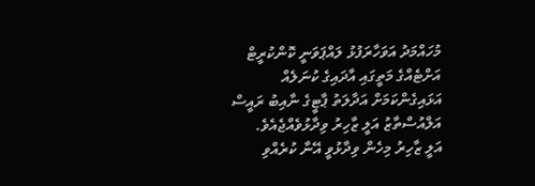މުހައްމަދު އަވަހާރަފުޅު ލައްޕަވަނީ ކޮންކުރީޓް އަށްޓެއްގެ މަތީގައި އާދައިގެ ކުނަލެއް އަޅައިގެންކަމަށް އަދާލަތު ޕާޓީގެ ނާއިބު ރައީސް އަލްއުސްތާޒު އަލީ ޒާހިރު ވިދާޅުވެއްޖެއެވެ.
އަލީ ޒާހިރު މިހެން ވިދާޅުވީ އޭނާ ކުރެއްވި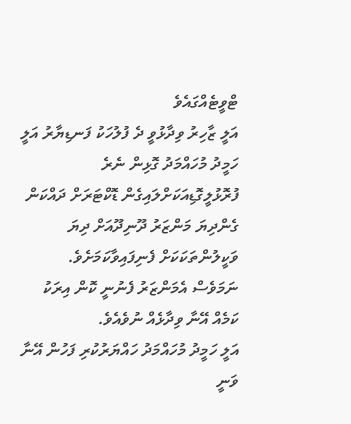ޓްވީޓެއްގައެވެ
އަލީ ޒާހިރު ވިދާޅުވީ ދެ ފުލުހަކު ފަނޑިޔާރު އަލީ ހަމީދު މުހައްމަދު ގޮޅިން ނެރެ ފުރޮޅުލީގޮޑިއަކަށްލައިގެން ޑޮކްޓަރަށް ދައްކަން ގެންދިޔަ މަންޒަރު ދޫނިދޫއަށް ދިޔަ ވަކީލުންތަކަކަށް ފެނިފައިވާކަމަށެވެ. ނަމަވެސް އެމަންޒަރު ފެނުނީ ކޮން އިރަކު ކަމެއް އޭނާ ވިދާޅެއް ނުވެއެވެ.
އަލީ ހަމީދު މުހައްމަދު ހައްޔަރުކުރި ފަހުން އޭނާ ވަނީ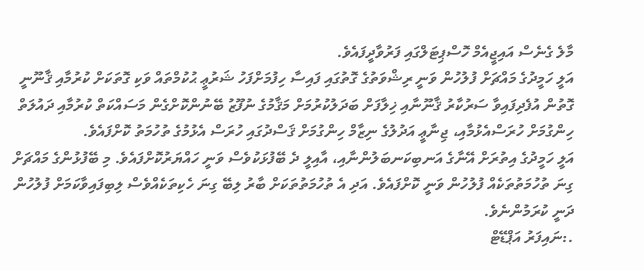މާލެ ގެނެސް އައިޖީއެމް ހޮސްޕިޓަލްގައި ފަރުވާދީފައެވެ.
އަލީ ހަމީދުގެ މައްޗަށް ފުލުހުން ވަނީ ރިޝްވަތުގެ ގޮތުގައި ފައިސާ ހިފުމަށްފަހު ޝަރުޢީ ޙުކުމްތައް ވަކި ގޮތަކަށް ކުރުމާއި ޤާނޫނީ ގޮތުން އުފެދިފައިވާ ސަރުކާރު ޤާނޫނާއި ޚިލާފަށް ބަދަލުކުރުމަށް މަޤާމުގެ ނުފޫޒު ބޭނުންކޮށްގެން މަސައްކަތް ކުރުމާއި ދައުލަތް ހިންގުމަށް ހުރަސްއެޅުމާއި، ޖިނާޢީ އަދުލުގެ ނިޒާމް ހިންގުމަށް ޤަސްދުގައި ހުރަސް އެޅުމުގެ ތުހުމަތު ކޮށްފައެވެ.
އަލީ ހަމީދުގެ އިތުރަށް އޭނާގެ އަނބިކަނބަލުންނާއި، އާއިލީ ދެ ބޭފުޅަކުވެސް ވަނީ ހައްޔަރުކޮށްފައެވެ. މި ބޭފުޅުންގެ މައްޗަށް ގިނަ ތުހުމަތުތަކެއް ފުލުހުން ވަނީ ކޮށްފައެވެ. އަދި އެ ތުހުމަތުތަކަށް ބާރު ލިބޭ ގިނަ ހެކިތަކެއްވެސް ލިބިފައިވާކަމަށް ފުލުހުން ދަނީ ކުރަމުންނެވެ.
.:ނައިފަރު އަޕްޑޭޓް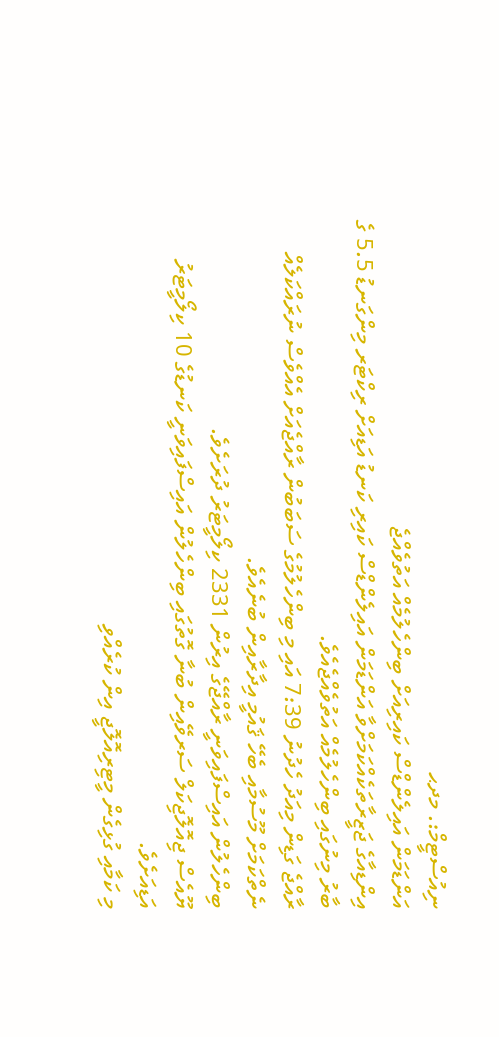ނިއުސްޓީމް:. މދޙ
އަންޑަމަން އައިލެންޑްސް ކައިރިއަށް ބިންހެލުމެއް އަތުވެއްޖެ
އިންޑިއާގެ ޖަޒީރާތަކެއްކަމަށްވާ އަންޑަމަން އައިލެންޑްސް ކައިރި ކަނޑު އަޑިއަށް ރިކްޓަރ މިންގަނޑު 5.5 ގެ ބާރު މިނުގައި ބިންހެލުމެއް އަތުވެއްޖެއެވެ.
ރާއްޖެ ގަޑިން މިއަދު ހެދުނު 7:39 އައި މި ބިންހެލުމުގެ ސަބަބުން ރާއްޖެއަށް އެއްވެސް ނުރައްކަލެއް ނެތްކަމަށް މޫސުމާއި ބެހޭ ޤައުމީ އިދާރާއިން ބުނެއެވެ.
ބިންހެލުން އައިސްފައިވަނީ ރާއްޖޭގެ އިރުން 2331 ކިލޯމީޓަރު ދުރަށެވެ.
ޔޫއެސް ޖިއޮލޮޖިކަލް ސަރވޭއިން ބުނާ ގޮތުގައި ބިންހެލުން އައިސްފައިވަނީ ކަނޑުގެ 10 ކިލޯމީޓަރު އަޑިއަށެވެ.
މި ކަމާއި ގުޅިގެން މީޓިރިއޮލޮޖީ އިން ކުރެއްވި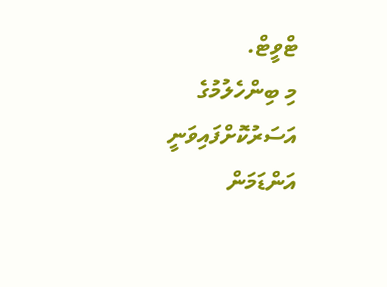ޓްވީޓް.
މި ބިންހެލުމުގެ އަސަރުކޮށްފައިވަނީ އަންޑަމަން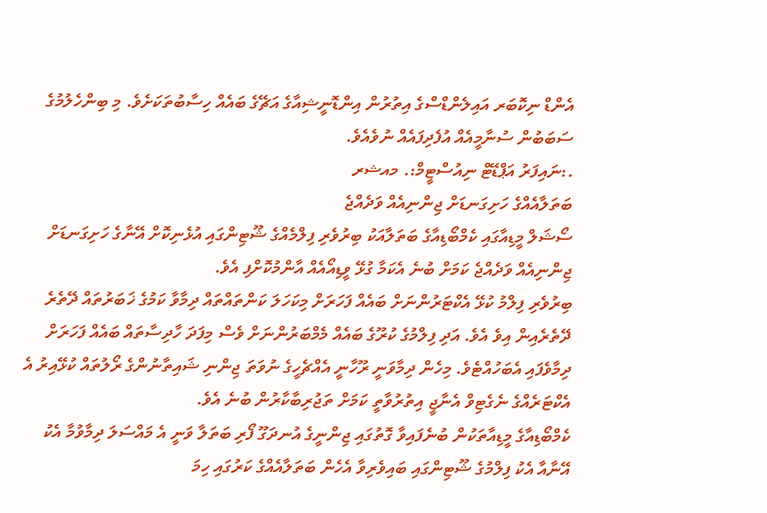އެންޑް ނިކޮބަރ އައިލެންޑްސްގެ އިތުރުން އިންޑޮނީޝިއާގެ އަޗޭގެ ބައެއް ހިސާބުތަކަށެވެ. މި ބިންހެލުމުގެ ސަބަބުން ސުނާމީއެއް އުފެދިފައެއް ނުވެއެވެ.
.:ނައިފަރު އަޕްޑޭޓް ނިއުސްޓީމް:. މއޝރ
ބަތަލާއެއްގެ ހަށިގަނޑަށް ޖިންނިއެއް ވަދެއްޖެ
ސޯޝަލް މީޑިއާގައި ކެމްބޯޑިއާގެ ބަތަލާއަކު ބިރުވެރި ފިލްމެއްގެ ޝޫޓިންގައި އުޅެނިކޮށް އޭނާގެ ހަށިގަނޑަށް ޖިންނިއެއް ވަދެއްޖެ ކަމަށް ބުނެ އެކަމާ ގުޅޭ ވީޑިއޯއެއް އާންމުކޮށްފި އެވެ.
ބިރުވެރި ފިލްމު ކުޅޭ އެކްޓަރުންނަށް ބައެއް ފަހަރަށް މިކަހަލަ ކަންތައްތައް ދިމާވާ ކަމުގެ ޚަބަރުތައް ދޭތެރެ ދޭތެރެއިން އިވެ އެވެ. އަދި ފިލްމުގެ ކުރޫގެ ބައެއް މެމްބަރުންނަށް ވެސް މިފަދަ ހާދިސާތައް ބައެއް ފަހަރަށް ދިމާވެފައި އެބަހުއްޓެވެ. މިހެން ދިމާވަނީ ރޫހާނީ އެއްޗެހީގެ ނުވަތަ ޖިންނި ޝައިތާނުންގެ ރޯލުތައް ކުޅޭއިރު އެ އެކްޓަރެއްގެ ނެގެޓިވް އެނާޖީ އިތުރުވާތީ ކަމަށް ތަޖުރިބާކާރުން ބުނެ އެވެ.
ކެމްބޯޑިއާގެ މީޑިއާތަކުން ބުނެފައިވާ ގޮތުގައި ޖިންނީގެ އުނދަގޫ ފޯރި ބަތަލާ ވަނީ އެ މައްސަލަ ދިމާވުމާ އެކު އޭނާއާ އެކު ފިލްމުގެ ޝޫޓިންގައި ބައިވެރިވާ އެހެން ބަތަލާއެއްގެ ކަރުގައި ހިމަ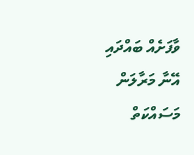ވާފަށެއް ބައްދައި އޭނާ މަރާލަން މަސައްކަތް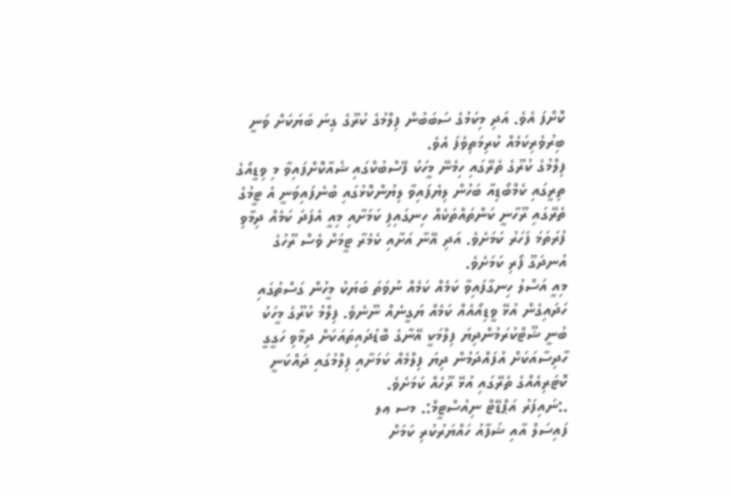ކޮށްފަ އެވެ. އަދި މިކަމުގެ ސަބަބުން ފިލްމުގެ ކުރޫގެ ގިނަ ބަޔަކަށް ވަނީ ބިރުވެރިކަމެއް ކުރިމަތިވެފަ އެވެ.
ފިލްމުގެ ކުރޫގެ ތެރޭގައި ހިމެނޭ މީހަކު ފޭސްބުކްގައި ޝެއާކޮށްފައިވާ މި ވިޑީއޯގެ ތިރީގައި ކެމްބޯޑިއާ ބަހުން ލިޔެފައިވާ ލިޔުންކޮޅުގައި ބުނެފައިވަނީ އެ ޓީމުގެ ތެރޭގައި ރޫހާނީ ކަންތައްތަކެއް ހިނގައިފި ކަމަށާއި މިއީ އެފަދަ ކަމެއް ދިމާވި ފުރަތަމަ ފަހަރު ކަމަށެވެ. އަދި އޭނާ އަށާއި ކެމެރާ ޓީމަށް ވެސް ރޫހުގެ އުނދަގޫ ފޯރި ކަމަށެވެ.
މިއީ އަސްލު ހިނގާފައިވާ ކަމެއް ކަމެއް ނުވަތަ ބަޔަކު މީހުން ގަސްތުގައި ހަދައިގެން އުޅޭ ވީޑިއޯއެއް ކަމެއް ޔަގީނެއް ނޫނެވެ. ފިލްމު ކުރޫގެ މީހަކު ބުނީ ޝޫޓްކުރަމުންދިޔަ ފިލްމަކީ އޭނާގެ ބޮޑުދައިތައަކަށް ދިމާވި ހަގީގީ ހާދިސާއަކަށް އުފައްދަމުން ދިޔަ ފިލްމެއް ކަމަށާއި ފިލްމުގައި ދައްކަނީ ކޮޓަރިއެއްގެ ތެރޭގައި އުޅޭ ރޫހެއް ކަމަށެވެ.
.:ނައިފަރު އަޕްޑޭޓް ނިއުސްޓީމް:. މސ ޢލ
ފައިސަލް އާއި ޝަފާއު ހައްޔަރުކުރި ކަމަށް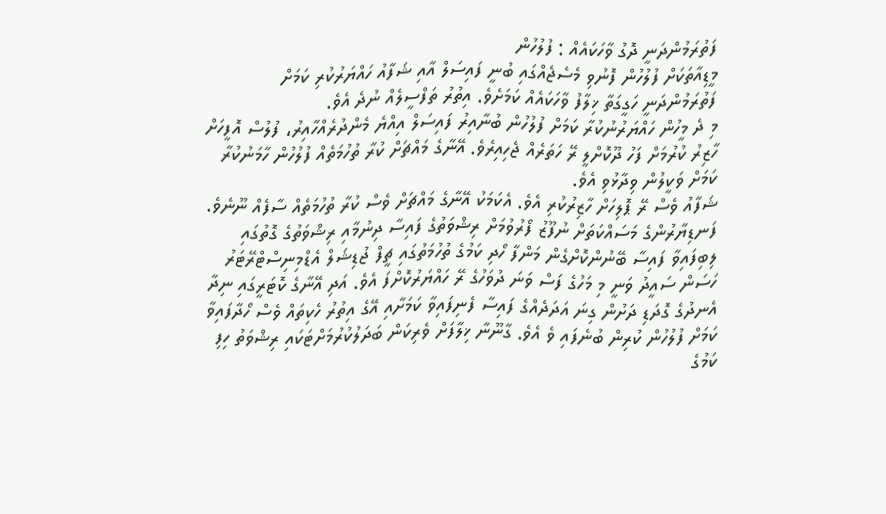ފަތުރަމުންދަނީ ދޮގު ވާހަކައެއް : ފުލުހުން
މީޑިއާތަކަށް ފުލުހުން ފޮނުވި މެސެޖެއްގައި ބުނީ ފައިސަލް އާއި ޝަފާއު ހައްޔަރުކުރި ކަމަށް ފަތުރަމުންދަނީ ހަގީގަތާ ޚިލާފު ވާހަކައެއް ކަމަށެވެ. އިތުރު ތަފްސީލެއް ނުދެ އެވެ.
މި ދެ މީހުން ހައްޔަރުނުކުރާ ކަމަށް ފުލުހުން ބުނާއިރު ފައިސަލް އިއްޔެ މެންދުރެއްހާއިރު، ފުލުސް އޮފީހަށް ހާޒިރު ކުރުމަށް ފަހު ދޫކޮށްލީ ރޭ ހަތަރެއް ޖެހިއިރެވެ. އޭނާގެ މައްޗަށް ކުރާ ތުހުމަތެއް ފުލުހުން ހާމަނުކުރާ ކަމަށް ވަކީލުން ވިދާޅުވި އެވެ.
ޝަފާއު ވެސް ރޭ ޕޮލިހަށް ހާޒިރުކުރި އެވެ. އެކަމަކު އޭނާގެ މައްޗަށް ވެސް ކުރާ ތުހުމަތެއް ސާފެއް ނޫނެވެ.
ފަނޑިޔާރުންގެ މަސައްކަތަށް ނުފޫޒު ފޯރުވުމަށް ރިޝްވަތުގެ ފައިސާ ދިނުމާއި ރިޝްވަތުގެ ގޮތުގައި ލިބިފައިވާ ފައިސާ ބޭނުންކޮށްގެން މަންފާ ހޯދި ކަމުގެ ތުހުމަތުގައި ޗީފް ޖުޑިޝަލް އެޑްމިނިސްޓްރޭޓަރު ހަސަން ސައީދު ވަނީ މި މަހުގެ ފަސް ވަނަ ދުވަހުގެ ރޭ ހައްޔަރުކޮށްފަ އެވެ. އަދި އޭނާގެ ކޮޓަރީގައި ނިދާ އެނދުގެ ގޮދަޑި ދަށުން ގިނަ އަދަދެއްގެ ފައިސާ ފެނިފައިވާ ކަމަށާއި އޭގެ އިތުރު ހެކިތައް ވެސް ހޯދާފައިވާ ކަމަށް ފުލުހުން ކުރިން ބުނެފައި ވެ އެވެ. ގާނޫނާ ޚިލާފަށް ވެރިކަން ބަދަލުކުރުމަށްޓަކައި ރިޝްވަތު ހިފި ކަމުގެ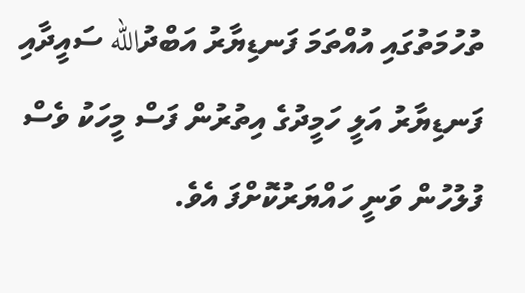ތުހުމަތުގައި އުއްތަމަ ފަނޑިޔާރު އަބްދުالله ސައީދާއި ފަނޑިޔާރު އަލީ ހަމީދުގެ އިތުރުން ފަސް މީހަކު ވެސް ފުލުހުން ވަނީ ހައްޔަރުކޮށްފަ އެވެ.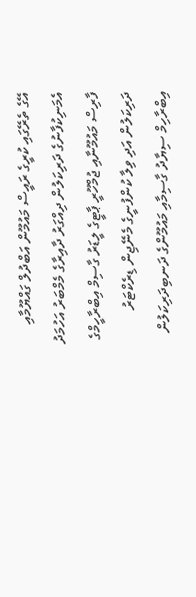އޭގެ ތެރޭގައި ކުރީގެ ރައީސް މައުމޫން އަބްދުލް ގައްޔޫމާއި އެމަނިކުފާނުގެ ދަރިކަލުން ދިއްގަރު ދާއިރާގެ މެމްބަރު އަހުމަދު ފާރިސް މައުމޫނާއި ޖުމްހޫރީ ޕާޓީގެ ލީޑަރު ގާސިމް އިބްރާހީމްގެ ދަރިކަލުން އަދި ވިލާ ކުންފުނީގެ މެނޭޖިން ޑިރެކްޓަރު އިބްރާހިމް ސިޔާދު ގާސިމާއި މައުމޫންގެ ދަނބިދަރިކަލުން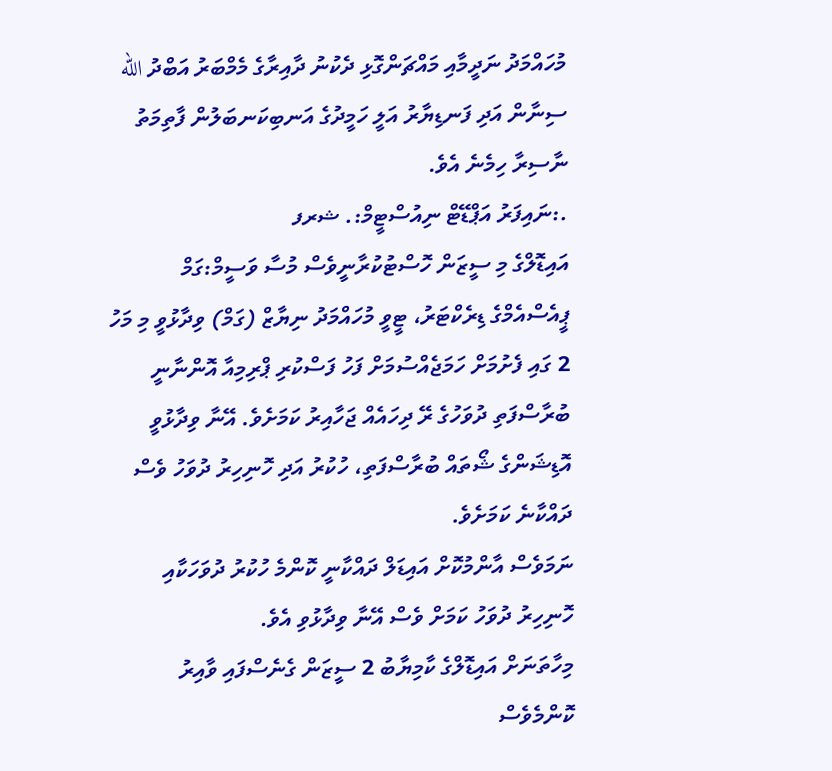މުހައްމަދު ނަދީމާއި މައްޗަންގޮޅި ދެކުނު ދާއިރާގެ މެމްބަރު އަބްދު الله ސިނާން އަދި ފަނޑިޔާރު އަލީ ހަމީދުގެ އަނބިކަނބަލުން ފާތިމަތު ނާސިރާ ހިމެނެ އެވެ.
.:ނައިފަރު އަޕްޑޭޓް ނިއުސްޓީމް:. ޝރފ
އައިޑޮލްގެ މި ސީޒަން ހޮސްޓުކުރާނީވެސް މުސާ ވަސީމް:ގަމް
ޕީއެސްއެމްގެ ޑިރެކްޓަރު، ޓީވީ މުހައްމަދު ނިޔާޒް (ގަމް) ވިދާޅުވީ މި މަހު 2 ގައި ފެށުމަށް ހަމަޖެއްސުމަށް ފަހު ފަސްކުރި ޕްރިމިއާ އޮންނާނީ ބުރާސްފަތި ދުވަހުގެ ރޭ ދިހައެއް ޖަހާއިރު ކަމަށެވެ. އޭނާ ވިދާޅުވީ އޮޑިޝަންގެ ޝޯތައް ބުރާސްފަތި، ހުކުރު އަދި ހޮނިހިރު ދުވަހު ވެސް ދައްކާނެ ކަމަށެވެ.
ނަމަވެސް އާންމުކޮށް އައިޑަލް ދައްކާނީ ކޮންމެ ހުކުރު ދުވަހަކާއި ހޮނިހިރު ދުވަހު ކަމަށް ވެސް އޭނާ ވިދާޅުވި އެވެ.
މިހާތަނަށް އައިޑޮލްގެ ކާމިޔާބު 2 ސީޒަން ގެނެސްފައި ވާއިރު ކޮންމެވެސް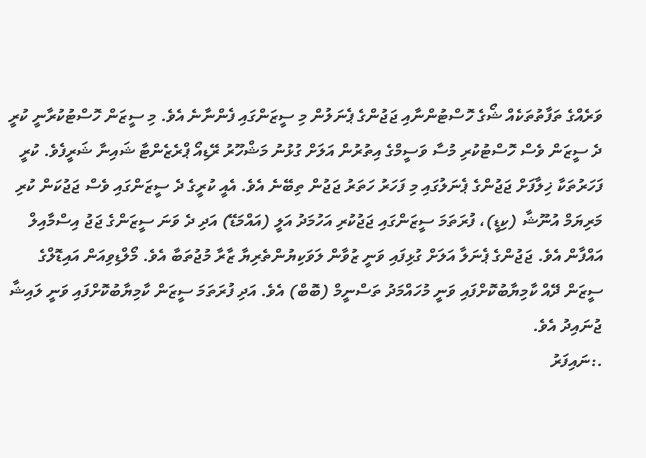ވަރެއްގެ ތަފާތުތަކެއް ޝޯގެ ހޮސްޓުންނާއި ޖަޖުންގެ ޕެނަލުން މި ސީޒަންގައި ފެންނާނެ އެވެ. މި ސީޒަން ހޮސްޓުކުރާނީ ކުރީ ދެ ސީޒަން ވެސް ހޮސްޓުކުރި މުސާ ވަސީމްގެ އިތުރުން އަލަށް ގުޅުނު މަޝްހޫރު ރޭޑިއޯ ޕްރެޒެންޓާ ޝައިނާ ޝަރީފެވެ. ކުރީ ފަހަރުތަކާ ޚިލާފަށް ޖަޖުންގެ ޕެނަލުގައި މި ފަހަރު ހަތަރު ޖަޖުން ތިބޭނެ އެވެ. އެއީ ކުރީގެ ދެ ސީޒަންގައި ވެސް ޖަޖުކަން ކުރި މަރިޔަމް އުނޫޝާ (ކިޑީ)، ފުރަތަމަ ސީޒަންގައި ޖަޖުކުރި އަހުމަދު އަލީ (އައްމަޑޭ) އަދި ދެ ވަނަ ސީޒަންގެ ޖަޖު އިސްމާއިލް އައްފާން އެވެ. ޖަޖުންގެ ޕެނަލާ އަލަށް ގުޅިފައި ވަނީ ޒުވާން ލަވަކިޔުންތެރިޔާ ޒާރާ މުޖުތަބާ އެވެ. މޯލްޑިވިއަން އައިޑޮލްގެ ސީޒަން ދޭއް ކާމިޔާބުކޮށްފައި ވަނީ މުހައްމަދު ތަސްނީމް (ބޮބް) އެވެ. އަދި ފުރަތަމަ ސީޒަން ކާމިޔާބުކޮށްފައި ވަނީ ލައިޝާ ޖުނައިދު އެވެ.
.:ނައިފަރު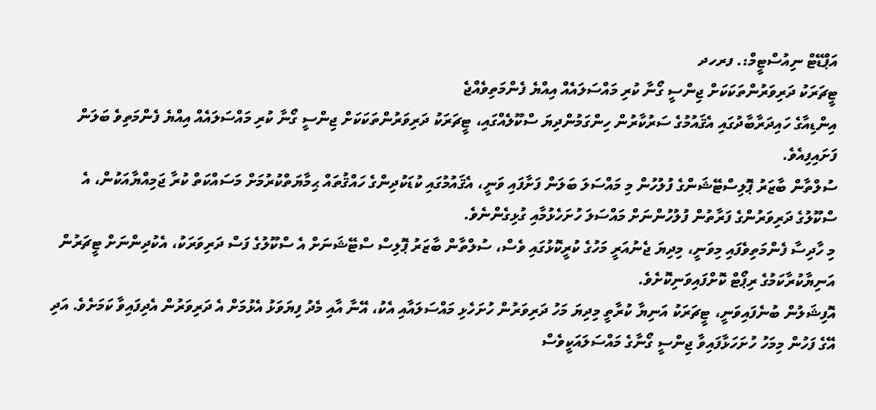އަޕްޑޭޓް ނިއުސްޓީމް:. ފރހދ
ޓީޗަރަކު ދަރިވަރުންތަކަކަށް ޖިންސީ ގޯނާ ކުރި މައްސަލައެއް އިއްޔެ ފެންމަތިވެއްޖެ
އިންޑިއާގެ ހައިދަރާބާދުގައި އެޤައުމުގެ ސަރުކާރުން ހިންގަމުންދިޔަ ސްކޫލެއްގައި، ޓީޗަރަކު ދަރިވަރުންތަކަކަށް ޖިންސީ ގޯނާ ކުރި މައްސަލައެއް އިއްޔެ ފެންމަތިވެ ބަލަން ފަށައިފިއެވެ.
ސުލްތާން ބާޒަރު ޕޮލިސްޓޭޝަންގެ ފުލުހުން މި މައްސަލަ ބަލަން ފަށާފައި ވަނީ، އެޤައުމުގައި ކުޑަކުދިންގެ ހައްޤުތައް ޙިމާޔަތްކުރުމަށް މަސައްކަތް ކުރާ ޖަމިއްޔާއަކުން، އެ ސްކޫލުގެ ދަރިވަރުންގެ ފަރާތުން ފުލުހުންނަށް މައްސަލަ ހުށަހެޅުމާއި ގުޅިގެންނެވެ.
މި ހާދިސާ ފެންމަތިވެފައި މިވަނީ، މިދިޔަ ޖެނުއަރީ މަހުގެ ކުރީކޮޅުގައި ވެސް، ސުލްތާން ބާޒަރު ޕޮލިސް ސްޓޭޝަނަށް އެ ސްކޫލުގެ ފަސް ދަރިވަރަކު، އެކުދިންނަށް ޓީޗަރުން އަނިޔާކުރާކަމުގެ ރިޕޯޓް ކޮށްފައިވަނިކޮށެވެ.
އޮފިޝަލުން ބުނެފައިވަނީ، ޓީޗަރަކު އަނިޔާ ކުރާތީ މިދިޔަ މަހު ދަރިވަރުން ހުށަހެޅި މައްސަލައާއި އެކު، އޭނާ އާއި މެދު ފިޔަވަޅު އެޅުމަށް އެ ދަރިވަރުން އެދިފައިވާ ކަމަށެވެ. އަދި އޭގެ ފަހުން މިމަހު ހުށަހަޅާފައިވާ ޖިންސީ ގޯނާގެ މައްސަލައަކީވެސް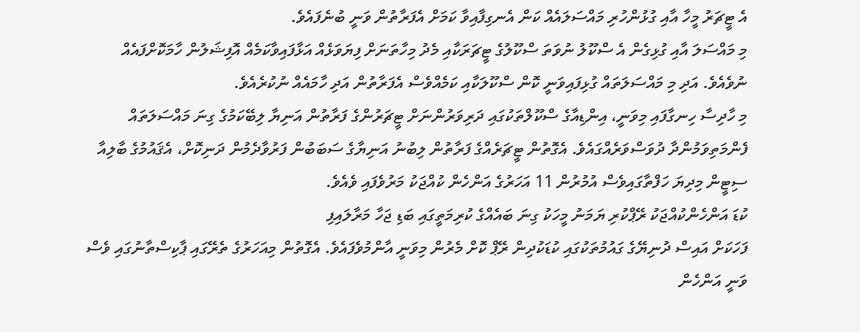އެ ޓީޗަރު މީހާ އާއި ގުޅުންހުރި މައްސަލައެއް ކަން އެނގިފާއިވާ ކަމަށް އެފަރާތުން ވަނީ ބުނެފައެވެ.
މި މައްސަލަ އާއި ގުޅިގެން އެ ސްކޫލު ނުވަތަ ސްކޫލުގެ ޓީޗަރަކާއި މެދު މިހާތަނަށް ފިޔަވަޅެއް އަޅާފައިވާކަމެއް އޮފިޝަލުން ހާމަކޮށްފައެއް ނުވެއެވެ. އަދި މި މައްސަލަތައް ގުޅިފައިވަނީ ކޮން ސްކޫލަކާއި ކަމެއްވެސް އެފަރާތުން އަދި ހާމައެއް ނުކުރެއެވެ.
މި ހާދިސާ ހިނގާފައި މިވަނީ، އިންޑިއާގެ ސްކޫލްތަކުގައި ދަރިވަރުންނަށް ޓީޗަރުންގެ ފަރާތުން އަނިޔާ ލިބޭކަމުގެ ގިނަ މައްސަލަތައް ފެންމަތިވަމުންދާ ދުވަސްވަރެއްގައެވެ. އެގޮތުން ޓީޗަރެއްގެ ފަރާތުން ލިބުނު އަނިޔާގެ ސަބަބުން ފަރުވާދެމުން ދަނިކޮށް، އެޤައުމުގެ ބާލިއާ ސިޓީން މިދިޔަ ހަފްތާގައިވެސް އުމުރުން 11 އަހަރުގެ އަންހެން ކުއްޖަކު މަރުވެފައި ވެއެވެ.
ކުޑަ އަންހެންކުއްޖަކު ރޭޕްކުރި ޔަމަނު މީހަކު ގިނަ ބައެއްގެ ކުރިމަތީގައި ބަޑި ޖަހާ މަރާލައިފި
ފަހަކަށް އައިސް ދުނިޔޭގެ ގައުމުތަކުގައި ކުޑަކުދިން ރޭޕް ކޮށް މެރުން މިވަނީ އާންމުވެފައެވެ. އެގޮތުން މިއަހަރުގެ ތެރޭގައި ޕާކިސްތާނުގައި ވެސް ވަނީ އަންހެން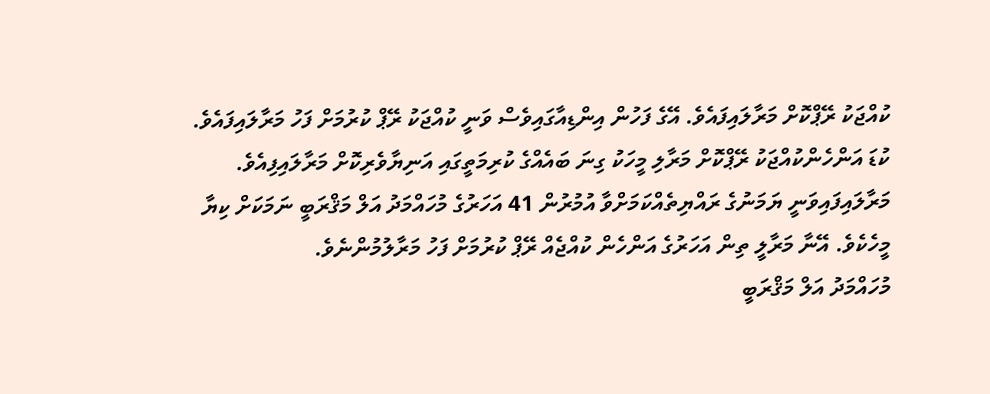ކުއްޖަކު ރޭޕްކޮށް މަރާލައިފައެވެ. އޭގެ ފަހުން އިންޑިއާގައިވެސް ވަނީ ކުއްޖަކު ރޭޕް ކުރުމަށް ފަހު މަރާލައިފައެވެ.
ކުޑަ އަންހެންކުއްޖަކު ރޭޕްކޮށް މަރާލި މީހަކު ގިނަ ބައެއްގެ ކުރިމަތީގައި އަނިޔާވެރިކޮށް މަރާލައިފިއެވެ.
މަރާލައިފައިވަނީ ޔަމަނުގެ ރައްޔިތެއްކަމަށްވާ އުމުރުން 41 އަހަރުގެ މުހައްމަދު އަލް މަޤްރަބީ ނަމަކަށް ކިޔާ މީހެކެވެ. އޭނާ މަރާލީ ތިން އަހަރުގެ އަންހެން ކުއްޖެއް ރޭޕް ކުރުމަށް ފަހު މަރާލުމުންނެވެ.
މުހައްމަދު އަލް މަޤްރަބީ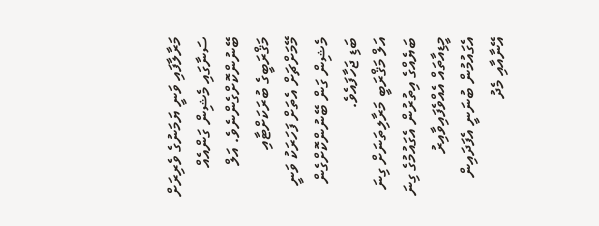މަރާލާފައި ވަނީ ޔަމަނުގެ ވެރިރަށް ސަނާގައި މެޝިން ގަންއެއް ބޭނުންކޮށްގެންނެވެ. އަލް މަޤްރަބީގެ ބުރަކަށްޓާއި މޭމަށްޗަށް އެތަށް ފަހަރަކު ވަނީ މެޝިން ގަން ބޭނުންކޮށްގެން ބަޑި ޖަހާފައެވެ.
އަލް މަޤްރަބީ މަރާލިތަނަށް ގިނަ ބަޔެއްގެ އިތުރުން އެގައުމުގެ ގިނަ މީޑިއާތައް އެއްވެފައިވާއިރު އެގައުމުން ބުނަނީ އެފަދައިން އޭނާއާއި މެދު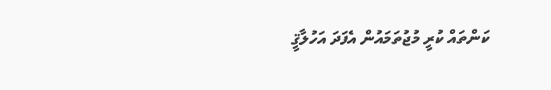ކަންތައް ކުރީ މުޖުތަމައުން އެފަދަ އަހުލާޤީ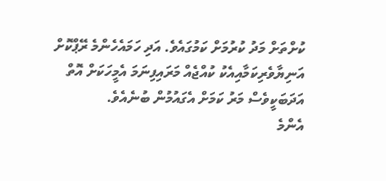ކުށްތަށް މަދު ކުރުމަށް ކަމުގައެވެ. އަދި ހަމައެހެންމެ ރޭޕްކޮށް އަނިޔާވެރިކަމާއިއެކު ކުއްޖެއް މަރައިފިނަމަ އެމީހަކަށް އޮތް އަދަބަކީވެސް މަރު ކަމަށް އެގައުމުން ބުނެއެވެ.
އެންމެ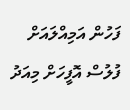ފަހުން އަމިއްލައަށް ފުލުސް އޮފީހަށް މިއަދު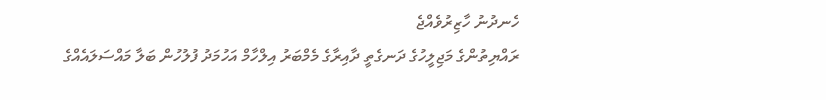ހެނދުނު ހާޒިރުވެއްޖެ
ރައްޔިތުންގެ މަޖިލީހުގެ ދަނގެތީ ދާއިރާގެ މެމްބަރު އިލްހާމް އަހުމަދު ފުލުހުން ބަލާ މައްސަލައެއްގެ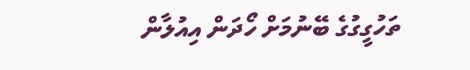ތަހުގީގުގެ ބޭނުމަށް ހޯދަން އިއުލާން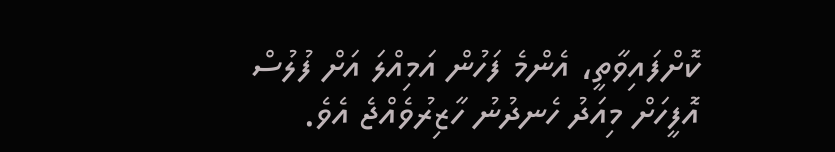ކޮށްފައިވާތީ، އެންމެ ފަހުން އަމިއްލަ އަށް ފުލުސް އޮފީހަށް މިއަދު ހެނދުނު ހާޒިރުވެއްޖެ އެވެ.